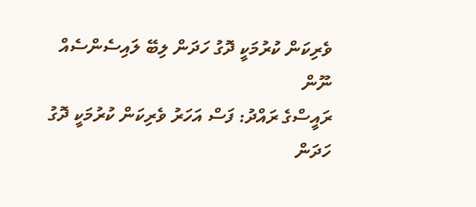ވެރިކަން ކުރުމަކީ ދޮގު ހަދަން ލިބޭ ލައިސެންސެއް ނޫން
ރައީސްގެ ރައްދު: ފަސް އަހަރު ވެރިކަން ކުރުމަކީ ދޮގު ހަދަން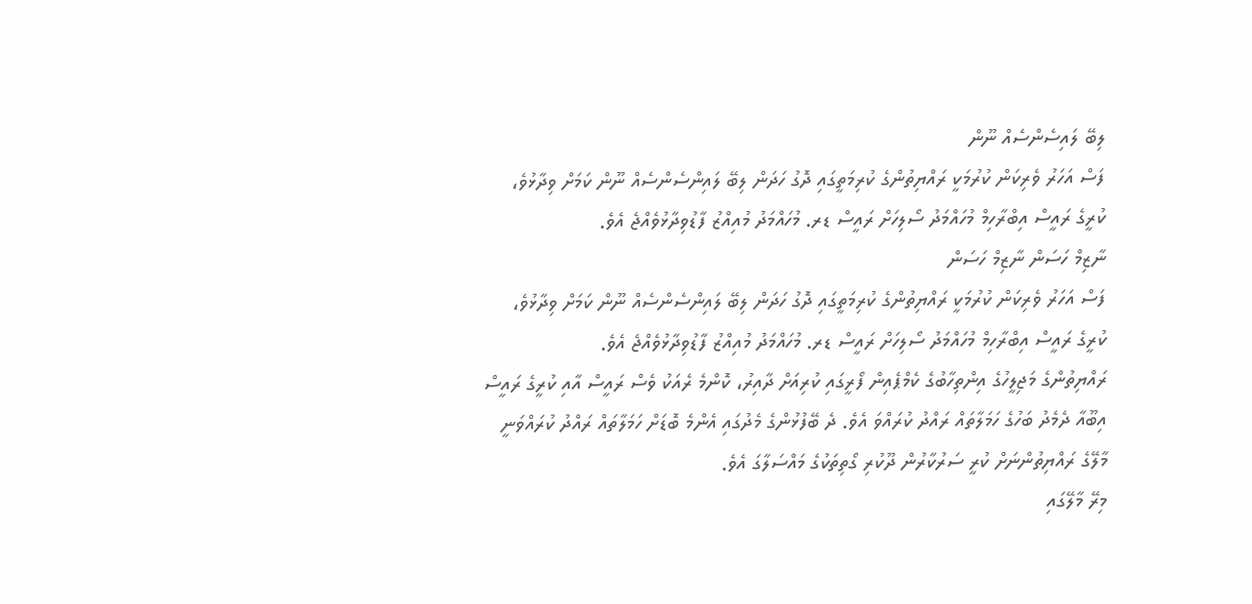ލިބޭ ލައިސެންސެއް ނޫން
ފަސް އަހަރު ވެރިކަން ކުރުމަކީ ރައްޔިތުންގެ ކުރިމަތީގައި ދޮގު ހަދަން ލިބޭ ލައިންސެންސެއް ނޫން ކަމަށް ވިދާޅުވެ، ކުރީގެ ރައީސް އިބްރާހިމް މުހައްމަދު ސޯލިހަށް ރައީސް ޑރ. މުހައްމަދު މުއިއްޒު ފާޑުވިދާޅުވެއްޖެ އެވެ.
ނާޒިމް ހަސަން ނާޒިމް ހަސަން
ފަސް އަހަރު ވެރިކަން ކުރުމަކީ ރައްޔިތުންގެ ކުރިމަތީގައި ދޮގު ހަދަން ލިބޭ ލައިންސެންސެއް ނޫން ކަމަށް ވިދާޅުވެ، ކުރީގެ ރައީސް އިބްރާހިމް މުހައްމަދު ސޯލިހަށް ރައީސް ޑރ. މުހައްމަދު މުއިއްޒު ފާޑުވިދާޅުވެއްޖެ އެވެ.
ރައްޔިތުންގެ މަޖިލީހުގެ އިންތިހާބުގެ ކެމްޕެއިން ފޯރީގައި ކުރިއަށް ދާއިރު، ކޮންމެ ރެއަކު ވެސް ރައީސް އާއި ކުރީގެ ރައީސް އިބޫއާ ދެމެދު ބަހުގެ ހަމަލާތައް ރައްދު ކުރައްވަ އެވެ. ދެ ބޭފުޅުންގެ މެދުގައި އެންމެ ބޮޑަށް ހަމަލާތައް ރައްދު ކުރައްވަނީ މާލޭގެ ރައްޔިތުންނަށް ކުރީ ސަރުކާރުން ދޫކުރި ގޯތިތަކުގެ މައްސަލާގަ އެވެ.
މިރޭ މާލޭގައި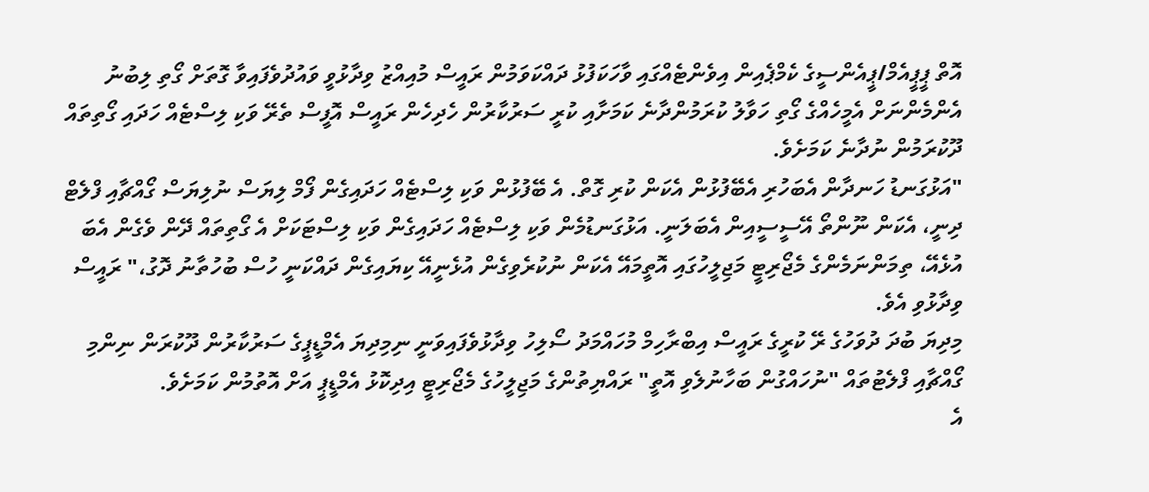އޮތް ޕީޕީއެމް/ޕީއެންސީގެ ކެމްޕެއިން އިވެންޓެއްގައި ވާހަކަފުޅު ދައްކަވަމުން ރައީސް މުއިއްޒު ވިދާޅުވީ ވައުދުވެފައިވާ ގޮތަށް ގޯތި ލިބުނު އެންމެންނަށް އެމީހެއްގެ ގޯތި ހަވާލު ކުރަމުންދާނެ ކަމަށާއި ކުރީ ސަރުކާރުން ހެދިހެން ރައީސް އޮފީސް ތެރޭ ވަކި ލިސްޓެއް ހަދައި ގޯތިތައް ދޫކުރަމުން ނުދާނެ ކަމަށެވެ.
"އަޅުގަނޑު ހަނދާން އެބަހުރި އެބޭފުޅުން އެކަން ކުރި ގޮތް. އެ ބޭފުޅުން ވަކި ލިސްޓެއް ހަދައިގެން ފޯމް ލިޔަސް ނުލިޔަސް ގޯއްޗާއި ފްލެޓް ދިނީ، އެކަން ނޫންތޯ އޭސީސީއިން އެބަލަނީ. އަޅުގަނޑުމެން ވަކި ލިސްޓެއް ހަދައިގެން ވަކި ލިސްޓަކަށް އެ ގޯތިތައް ދޭން ވެގެން އެބަ އުޅެއޭ، ތިމަންނަމެންގެ މެޖޯރިޓީ މަޖިލީހުގައި އޮތީމައޭ އެކަން ނުކުރެވިގެން އުޅެނީއޭ ކިޔައިގެން ދައްކަނީ ހުސް ބުހުތާނު ދޮގު،" ރައީސް ވިދާޅުވި އެވެ.
މިދިޔަ ބުދަ ދުވަހުގެ ރޭ ކުރީގެ ރައީސް އިބްރާހިމް މުހައްމަދު ސޯލިހު ވިދާޅުވެފައިވަނީ ނިމިދިޔަ އެމްޑީޕީގެ ސަރުކާރުން ދޫކުރަން ނިންމި ގޯއްޗާއި ފްލެޓުތައް "ނުހައްގުން ބަހާނުލެވި އޮތީ" ރައްޔިތުންގެ މަޖިލީހުގެ މެޖޯރިޓީ އިދިކޮޅު އެމްޑީޕީ އަށް އޮތުމުން ކަމަށެވެ.
އެ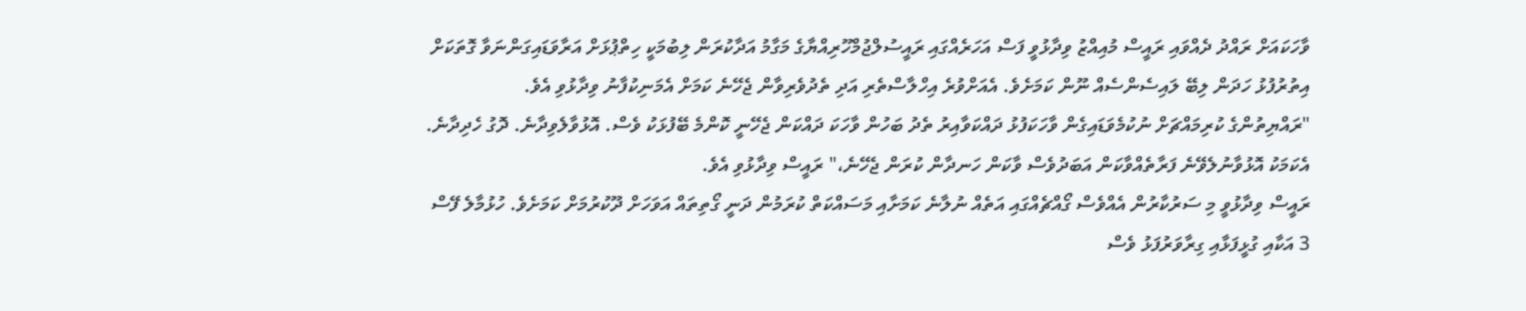ވާހަކައަށް ރައްދު ދެއްވައި ރައީސް މުއިއްޒު ވިދާޅުވީ ފަސް އަހަރެއްގައި ރައީސުލްޖުމްހޫރިއްޔާގެ މަގާމު އަދާކުރަން ލިބުމަކީ ހިތްޕުޅަށް އަރާވަޑައިގަންނަވާ ގޮތަކަށް އިތުރުފުޅު ހަދަން ލިބޭ ލައިސެންސެއް ނޫން ކަމަށެވެ. އެއަށްވުރެ އިހްލާސްތެރި އަދި ތެދުވެރިވާން ޖެހޭނެ ކަމަށް އެމަނިކުފާނު ވިދާޅުވި އެވެ.
"ރައްޔިތުންގެ ކުރިމައްޗަށް ނުކުމެވަޑައިގެން ވާހަކަފުޅު ދައްކަވާއިރު ތެދު ބަހުން ވާހަކަ ދައްކަން ޖެހޭނީ ކޮންމެ ބޭފުޅަކު ވެސް. އޮޅުވާލެވިދާނެ. ދޮގު ހެދިދާނެ. އެކަމަކު އޮޅުވާނުލެވޭނެ ފަރާތެއްވާކަން އަބަދުވެސް ވާކަން ހަނދާން ކުރަން ޖެހޭނެ،" ރައީސް ވިދާޅުވި އެވެ.
ރައީސް ވިދާޅުވީ މި ސަރުކާރުން އެއްވެސް ގޯއްޗެއްގައި އަތެއް ނުލާނެ ކަމަށާއި މަސައްކަތް ކުރަމުން ދަނީ ގޯތިތައް އަވަހަށް ދޫކުރުމަށް ކަމަށެވެ. ހުޅުމާލެ ފޭސް 3 އަކާއި ގުޅީފަޅާއި ގިރާވަރުފަޅު ވެސް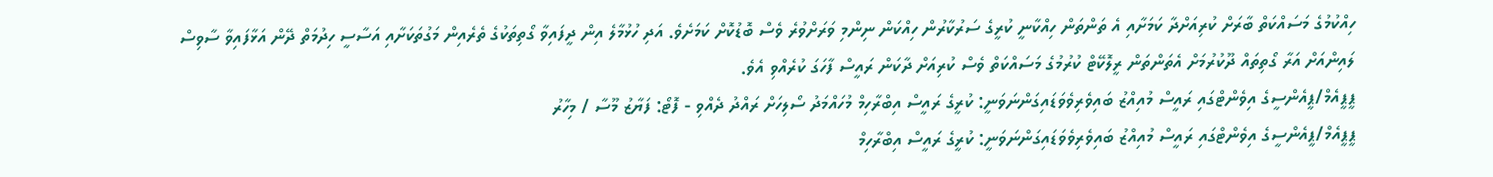ހިއްކުމުގެ މަސައްކަތް ބާރަށް ކުރިއަށްދާ ކަމަށާއި އެ ތަންތަން ހިއްކާނީ ކުރީގެ ސަރުކާރުން ހިއްކަން ނިންމި ވަރަށްވުރެ ވެސް ބޮޑުކޮށް ކަމަށެވެ. އަދި ހުޅުމާލެ އިން ދީފައިވާ ގޯތިތަކުގެ ތެރެއިން މަގުތަކަށާއި އަސާސީ ހިދުމަތް ދޭން އަޅާފައިވާ ސާވިސް ލައިންއަށް އަރާ ގޯތިތައް ދޫކުރުމަށް އެތަންތަން ރީލޮކޭޓް ކުރުމުގެ މަސައްކަތް ވެސް ކުރިއަށް ދާކަން ރައީސް ފާހަގަ ކުރެއްވި އެވެ.
ޕީޕީއެމް/ޕީއެންސީގެ އިވެންޓްގައި ރައީސް މުއިއްޒު ބައިވެރިވެވަޑައިގަންނަވަނީ: ކުރީގެ ރައީސް އިބްރާހިމް މުހައްމަދު ސޯލިހަށް ރައްދު ދެއްވި - ފޮޓޯ: ފަޔާޒު މޫސާ / މިހާރު
ޕީޕީއެމް/ޕީއެންސީގެ އިވެންޓްގައި ރައީސް މުއިއްޒު ބައިވެރިވެވަޑައިގަންނަވަނީ: ކުރީގެ ރައީސް އިބްރާހިމް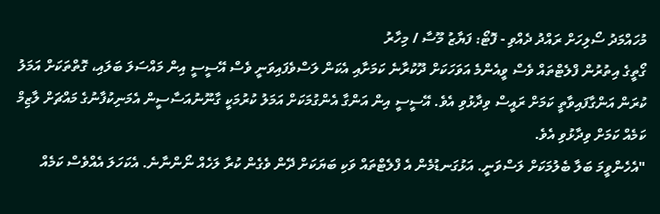މުހައްމަދު ސޯލިހަށް ރައްދު ދެއްވި - ފޮޓޯ: ފަޔާޒު މޫސާ / މިހާރު
ގޯތީގެ އިތުރުން ފްލެޓްތައް ވެސް ވީއެންމެ އަވަހަކަށް ދޫކުރާނެ ކަމަށާއި އެކަން ލަސްވެފައިވަނީ ވެސް އޭސީސީ އިން މައްސަލަ ބަލައި، ގޮތްތަކަށް އަމަލު ކުރަން އަންގާފައިވާތީ ކަމަށް ރައީސް ވިދާޅުވި އެވެ. އޭސީސީ އިން އަންގާ އެންގުމަކަށް އަމަލު ކުރުމަކީ ގާނޫނުއަސާސީން އެމަނިކުފާނުގެ މައްޗަށް ލާޒިމް ކަމެއް ކަމަށް ވިދާޅުވި އެވެ.
"އެހެންވީމަ ބަލާ ބެލުމަކަށް ލަސްވަނީ. އަޅުގަނޑުމެން އެ ފްލެޓްތައް ވަކި ބަޔަކަށް ދޭން ވެގެން ކުރާ ލަހެއް ނޯންނާނެ. އެކަހަލަ އެއްވެސް ކަމެއް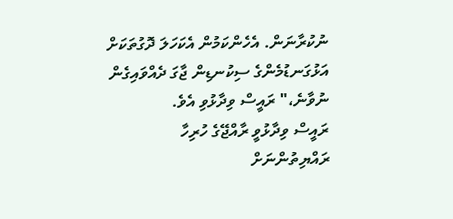ނުކުރާނަން. އެހެންކަމުން އެކަހަލަ ދޮގުތަކަށް އަޅުގަނޑުމެންގެ ސިކުނޑިން ޖާގަ ދެއްވައިގެން ނުވާނެ،" ރައީސް ވިދާޅުވި އެވެ.
ރައީސް ވިދާޅުވީ ރާއްޖޭގެ ހުރިހާ ރައްޔިތުންނަށް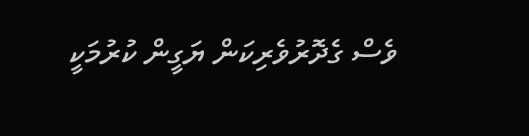ވެސް ގެދޮރުވެރިކަން ޔަގީން ކުރުމަކީ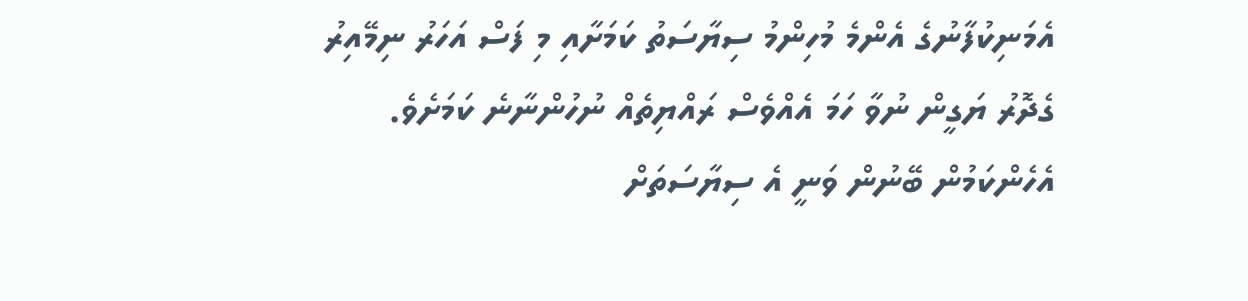އެމަނިކުފާނުގެ އެންމެ މުހިންމު ސިޔާސަތު ކަމަށާއި މި ފަސް އަހަރު ނިމޭއިރު ގެދޮރު ޔަގީން ނުވާ ހަމަ އެއްވެސް ރައްޔިތެއް ނުހުންނާނެ ކަމަށެވެ. އެހެންކަމުން ބޭނުން ވަނީ އެ ސިޔާސަތަށް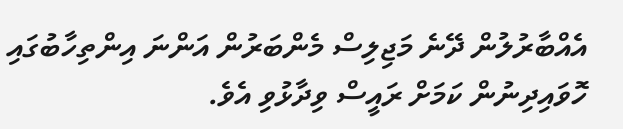އެއްބާރުލުން ދޭނެ މަޖިލިސް މެންބަރުން އަންނަ އިންތިހާބުގައި ހޮވައިދިނުން ކަމަށް ރައީސް ވިދާޅުވި އެވެ.